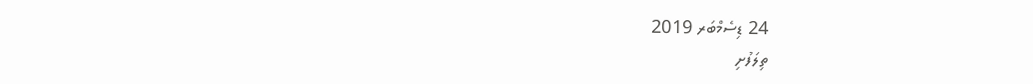24 ޑިސެމްބަރ 2019
ތިލަފުށި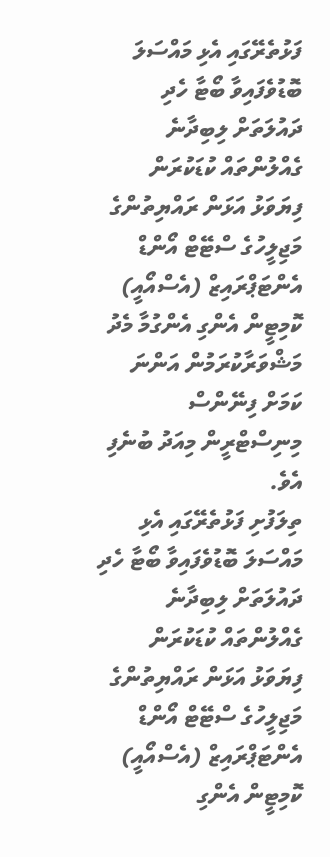ފަޅުތެރޭގައި އެޅި މައްސަލަ ބޮޑުވެފައިވާ ބޯޓާ ހެދި ދައުލަތަށް ލިބިދާނެ ގެއްލުންތައް ކުޑަކުރަން ފިޔަވަޅު އަޅަން ރައްޔިތުންގެ މަޖިލީހުގެ ސްޓޭޓް އޯންޑް އެންޓަޕްރައިޒް (އެސްއޯއީ) ކޮމިޓީން އެންގި އެންގުމާ މެދު މަޝްވަރާކުރަމުން އަންނަ ކަމަށް ފިނޭންސް މިނިސްޓްރީން މިއަދު ބުނެފި އެވެ.
ތިލަފުށި ފަޅުތެރޭގައި އެޅި މައްސަލަ ބޮޑުވެފައިވާ ބޯޓާ ހެދި ދައުލަތަށް ލިބިދާނެ ގެއްލުންތައް ކުޑަކުރަން ފިޔަވަޅު އަޅަން ރައްޔިތުންގެ މަޖިލީހުގެ ސްޓޭޓް އޯންޑް އެންޓަޕްރައިޒް (އެސްއޯއީ) ކޮމިޓީން އެންގި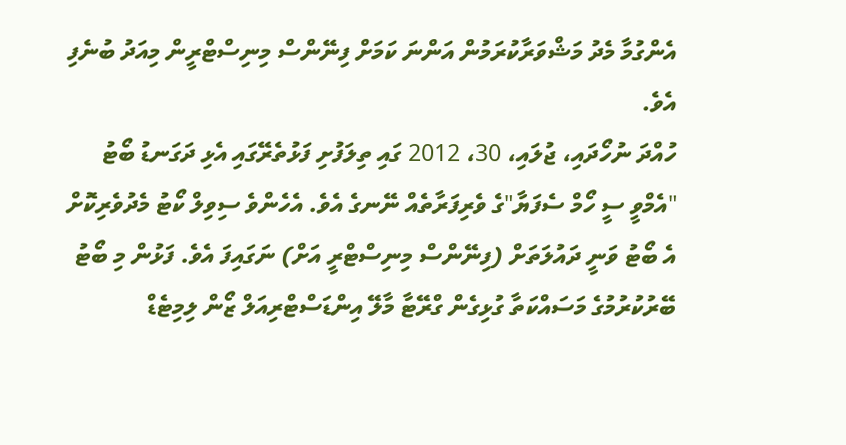އެންގުމާ މެދު މަޝްވަރާކުރަމުން އަންނަ ކަމަށް ފިނޭންސް މިނިސްޓްރީން މިއަދު ބުނެފި އެވެ.
ހުއްދަ ނުހޯދައި، ޖުލައި، 30، 2012 ގައި ތިލަފުށި ފަޅުތެރޭގައި އެޅި ދަގަނޑު ބޯޓު "އެމްވީ ސީ ހޯމް ސެފަޔާ"ގެ ވެރިފަރާތެއް ނޭނގެ އެވެ. އެހެންވެ ސިވިލް ކޯޓު މެދުވެރިކޮށް އެ ބޯޓު ވަނީ ދައުލަތަށް (ފިނޭންސް މިނިސްޓްރީ އަށް) ނަގައިފަ އެވެ. ފަޅުން މި ބޯޓު ބޭރުކުރުމުގެ މަސައްކަތާ ގުޅިގެން ގްރޭޓާ މާލޭ އިންޑަސްޓްރިއަލް ޒޯން ލިމިޓެޑް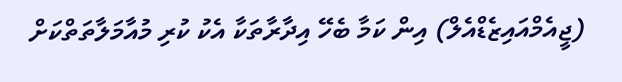(ޖީއެމްއައިޒެޑްއެލް) އިން ކަމާ ބެހޭ އިދާރާތަކާ އެކު ކުރި މުއާމަލާތަތްކަށް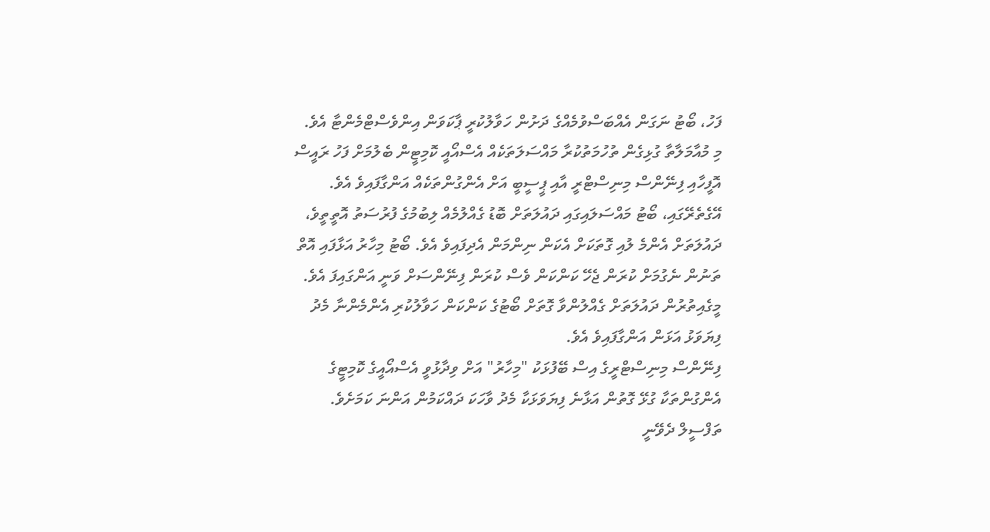ފަހު، ބޯޓު ނަގަން އެއްބަސްވުމެއްގެ ދަށުން ހަވާލުކުރީ ޕާކަވަން އިންވެސްޓްމެންޓާ އެވެ.
މި މުއާމަލާތާ ގުޅިގެން ތުހުމަތުކުރާ މައްސަލަތަކެއް އެސްއޯއީ ކޮމިޓީން ބެލުމަށް ފަހު ރައީސް އޮފީހާއި ފިނޭންސް މިނިސްޓްރީ އާއި ޕީސީބީ އަށް އެންގުންތަކެއް އަންގާފައިވެ އެވެ.
އޭގެތެރޭގައި، ބޯޓު މައްސަލައިގައި ދައުލަތަށް ބޮޑު ގެއްލުމެއް ލިބުމުގެ ފުރުސަތު އޮތީތީވެ، ދައުލަތަށް އެންމެ ލުއި ގޮތަކަށް އެކަން ނިންމަން އެދިފައިވެ އެވެ. ބޯޓު މިހާރު އަޅާފައި އޮތް ތަނުން ނެގުމަށް ކުރަން ޖެހޭ ކަންކަން ވެސް ކުރަން ފިނޭންސަށް ވަނީ އަންގައިފަ އެވެ. މީގެއިތުރުން ދައުލަތަށް ގެއްލުންވާ ގޮތަށް ބޯޓުގެ ކަންކަން ހަވާލުކުރި އެންމެންނާ މެދު ފިޔަވަޅު އަޅަން އަންގާފައިވެ އެވެ.
ފިނޭންސް މިނިސްޓްރީގެ އިސް ބޭފުޅަކު "މިހާރު" އަށް ވިދާޅުވީ އެސްއޯއީގެ ކޮމިޓީގެ އެންގުންތަކާ ގުޅޭ ގޮތުން އަޅާނެ ފިޔަވަޅަކާ މެދު ވާހަކަ ދައްކަމުން އަންނަ ކަމަށެވެ. ތަފްސީލް ދެވޭނީ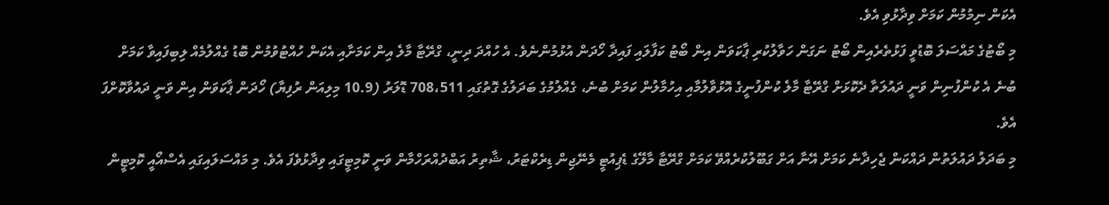އެކަން ނިމުމުން ކަމަށް ވިދާޅުވި އެވެ.
މި ބޯޓުގެ މައްސަލަ ބޮޑުވީ ފަޅުތެރެއިން ބޯޓު ނަގަން ހަވާލުކުރި ޕާކަވަން އިން ބޯޓު ކަފާލައި ފައިދާ ހޯދަން އުޅުމުންނެވެ. އެ ހުއްދަ ދިނީ، ގްރޭޓާ މާލެ އިން ކަމަށާއި އެކަން ހުއްޓުވުމުން ބޮޑު ގެއްލުމެއް ލިބިފައިވާ ކަމަށް ބުނެ އެ ކުންފުނިން ވަނީ ދައުލަތާ ދެކޮޅަށް ގްރޭޓާ މާލެ ކުންފުނީގެ އޮޅުވާލުމާއި އިހުމާލުން ކަމަށް ބުނެ، ގެއްލުމުގެ ބަދަލުގެ ގޮތުގައި 708،511 ޑޮލަރު (10.9 މިލިއަން ރުފިޔާ) ހޯދަން ޕާކަވަން އިން ވަނީ ދައުވާކޮށްފަ އެވެ.
މި ބަދަލު ދައުލަތުން ދައްކަން ޖެހިދާނެ ކަމަށް އޭނާ އަށް ގަބޫލުކުރެއްވޭ ކަމަށް ގްރޭޓާ މާލޭގެ ޑެޕިއުޓީ މެނޭޖިން ޑިރެކްޓަރު، ޝާތިރު އަބްދުއްރަހްމާން ވަނީ ކޮމިޓީގައި ވިދާޅުވެފަ އެވެ. މި މައްސަލައިގައި އެސްއޯއީ ކޮމިޓީން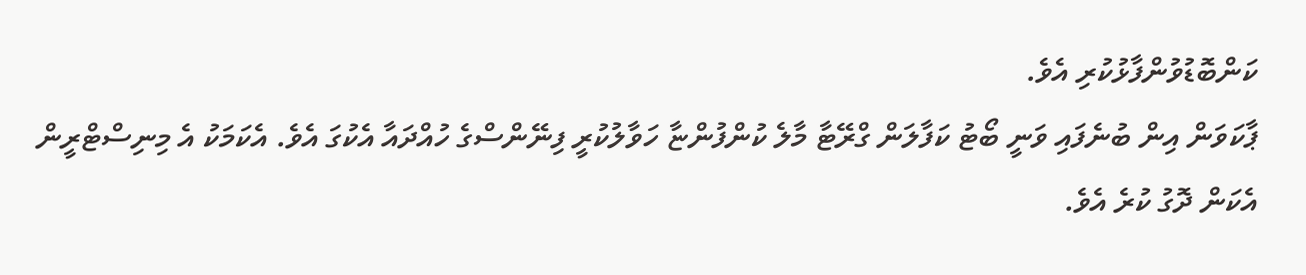ކަންބޮޑުވުންފާޅުކުރި އެވެ.
ޕާކަވަން އިން ބުނެފައި ވަނީ ބޯޓު ކަފާލަން ގްރޭޓާ މާލެ ކުންފުންޏާ ހަވާލުކުރީ ފިނޭންސްގެ ހުއްދައާ އެކުގަ އެވެ. އެކަމަކު އެ މިނިސްޓްރީން އެކަން ދޮގު ކުރެ އެވެ.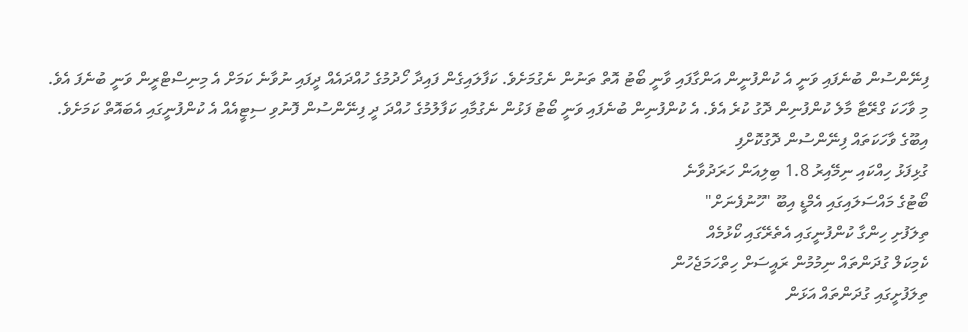ފިނޭންސުން ބުނެފައި ވަނީ އެ ކުންފުނީން އަންގާފައި ވާނީ ބޯޓު އޮތް ތަނުން ނެގުމަށެވެ. ކަފާލައިގެން ފައިދާ ހޯދުމުގެ ހުއްދައެއް ދީފައި ނުވާނެ ކަމަށް އެ މިނިސްޓްރީން ވަނީ ބުނެފަ އެވެ.
މި ވާހަކަ ގްރޭޓާ މާލެ ކުންފުނިން ދޮގު ކުރެ އެވެ. އެ ކުންފުނިން ބުނެފައި ވަނީ ބޯޓު ފަޅުން ނެގުމާއި ކަފާލުމުގެ ހުއްދަ ދީ ފިނޭންސުން ފޮނުވި ސިޓީއެއް އެ ކުންފުނީގައި އެބައޮތް ކަމަށެވެ.
އިބޫގެ ވާހަކަތައް ފިނޭންސުން ދޮގުކޮށްފި
ގުޅިފަޅު ހިއްކައި ނިމޭއިރު 1.8 ބިލިއަން ހަރަދުވާނެ
ބޯޓުގެ މައްސަލައިގައި އެމްޑީ އިބޫ "ހޫނުފެނަށް"
ތިލަފުށި ހިންގާ ކުންފުނީގައި އެތެރޭގައި ކޯޅުމެއް
ކެމިކަލް ގުދަންތައް ނިމުމުން ރައީސަށް ހިތްހަމަޖެހުން
ތިލަފުށީގައި ގުދަންތައް އަޅަން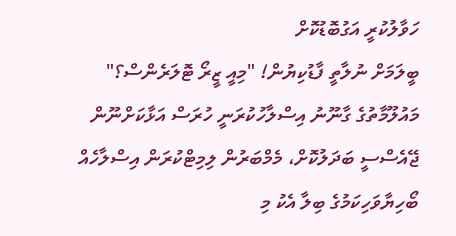ހަވާލުކުރީ އަގުބޮޑުކޮށް
ބީލަމަށް ނުލާތީ ފާޑުކިޔުން! "މިއީ ޒީރޯ ޓޮލަރެންސް؟"
މައުލޫމާތުގެ ގާނޫނު އިސްލާހުކުރަނީ ހުރަސް އަޅާކަށްނޫން
ޖޭއެސްސީ ބަދަލުކޮށް، މެމްބަރުން ލިމިޓްކުރަން އިސްލާހެއް
ބޯހިޔާވަހިކަމުގެ ބިލާ އެކު މި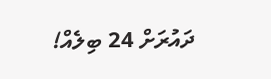ދައުރަށް 24 ބިލެއް!